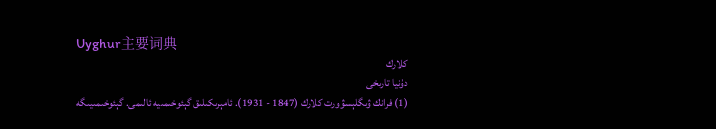Uyghur主要词典
كلارك
دۇنيا تارىخى
(1) فرانك ۋىگلېسۋورت كلارك (1847 - 1931). ئامېرىكىلىق گېئوخىمىيە ئالىمى. گېئوخىمىيىگە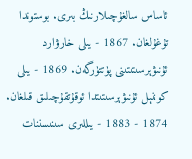ئاساس سالغۇچىلارنىڭ بىرى. بوستوندا تۇغۇلغان. 1867 - يىلى خارۋارد ئۇنىۋېرسىتىتىنى پۈتتۈرگەن. 1869 - يىلى كوننېل ئۇنىۋېرسىتىتدا ئوقۇتقۇچىلىق قىلغان. 1874 - 1883 - يىللىرى سىنىسننات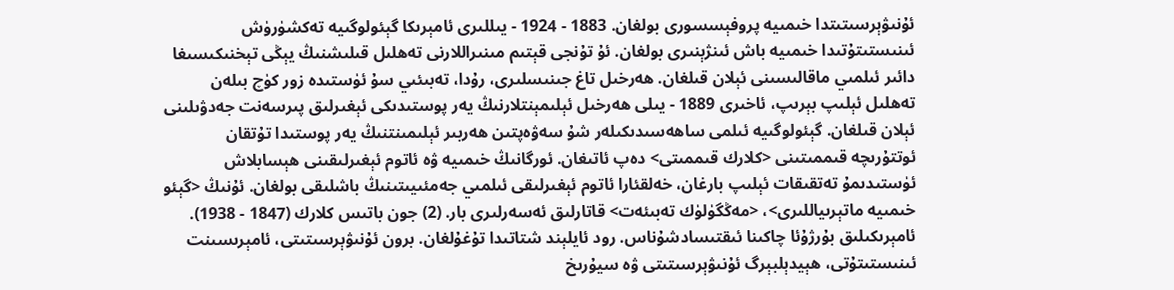ئۇنىۋېرسىتىتدا خىمىيە پروفېسسورى بولغان. 1883 - 1924 - يىللىرى ئامېرىكا گېئولوگىيە تەكشۈرۈش ئىنىستىتۇتىدا خىمىيە باش ئىنژېنىرى بولغان. ئۇ تۇنجى قېتىم مىنىراللارنى تەھلىل قىلىشنىڭ يېڭى تېخنىكىسىغا دائىر ئىلمىي ماقالىسىنى ئېلان قىلغان. ھەرخىل تاغ جىنىسلىرى، رۇدا، تەبىئىي سۇ ئۈستىدە زور كۈچ بىلەن تەھلىل ئېلىپ بېرىپ، ئاخىرى 1889 - يىلى ھەرخىل ئېلىمېنتلارنىڭ يەر پوستىدىكى ئېغىرلىق پىرسەنت جەدۋىلىنى ئېلان قىلغان. گېئولوگىيە ئىلمى ساھەسىدىكىلەر شۇ سەۋەپتىن ھەربىر ئېلىمىنتنىڭ يەر پوستىدا تۇتقان ئوتتۇرىچە قىممىتىنى <كلارك قىممىتى> دەپ ئاتىغان. ئورگانىڭ خىمىيە ۋە ئاتوم ئېغىرلىقىنى ھېسابلاش ئۈستىدىمۇ تەتقىقات ئېلىپ بارغان، خەلقئارا ئاتوم ئېغىرلىقى ئىلمىي جەمئىيىتىنىڭ باشلىقى بولغان. ئۇنىڭ <گېئو خىمىيە ماتېرىياللىرى>، <مەڭگۈلۈك تەبىئەت> قاتارلىق ئەسەرلىرى بار. (2) جون باتىس كلارك (1847 - 1938). ئامېرىكىلىق بۇرژۇئا چاكىنا ئىقتىسادشۇناس. رود ئايلېند شتاتىدا تۇغۇلغان. برون ئۇنىۋېرسىتىتى، ئامېرىسىنت ئىنىستىتۇتى، ھېيدېلبېرگ ئۇنىۋېرسىتىتى ۋە سيۇرىخ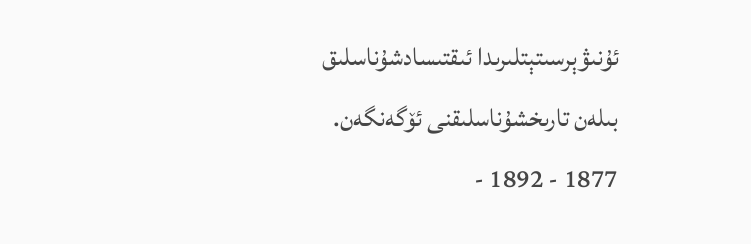ئۇنىۋېرسىتېتلىرىدا ئىقتىسادشۇناسلىق بىلەن تارىخشۇناسلىقنى ئۆگەنگەن. 1877 - 1892 -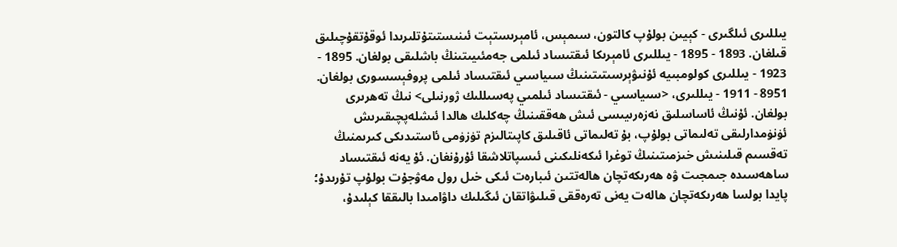يىللىرى ئىلگىرى - كېيىن بولۇپ كالتون، سىمېس، ئامېرىستېت ئىنىستىتۇتلىرىدا ئوقۇتقۇچىلىق قىلغان. 1893 - 1895 - يىللىرى ئامېرىكا ئىقتىساد ئىلمى جەمئىيىتىنڭ باشلىقى بولغان. 1895 - 1923 - يىللىرى كولومبىيە ئۇنىۋېرسىتىتىنىڭ سىياسىي ئىقتىساد ئىلمى پروفېسسورى بولغان. 8951 - 1911 - يىللىرى، <سىياسىي - ئىقتىساد ئىلمىي پەسىللىك ژورنىلى> نىڭ تەھرىرى بولغان. ئۇنىڭ ئاساسلىق نەزەرىيىسى ئىش ھەققىنىڭ چەكلىك ھالدا ئىشلەپچىقىرىش ئۈنۈمدارلىقى تەلىماتى بولۇپ، بۇ تەلىماتى ئاقىلىق كاپىتالىزم تۈزۈمى ئاستىدىكى كىرىمنىڭ تەقسىم قىلىنىش خىزمىتىنىڭ توغرا ئىكەنلىكىنى ئىسپاتلاشقا ئۇرۇنغان. ئۇ يەنە ئىقتىساد ساھەسىدە جىمجىت ۋە ھەرىكەتچان ھالەتتىن ئىبارەت ئىكى خىل رول مەۋجۇت بولۇپ تۇرىدۇ؛ پايدا بولسا ھەرىكەتچان ھالەت يەنى تەرەققى قىلىۋاتقان ئىگىلىك داۋامىدا بالىققا كېلىدۇ،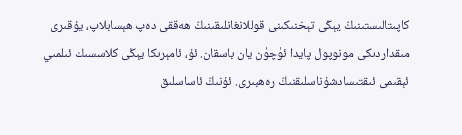كاپىتالىستىنىڭ يېڭى تېخنىكىنى قوللانغانلىقىنىڭ ھەققى دەپ ھېسابلاپ، يۇقىرى مىقداردىكى مونوپول پايدا ئۈچۈن يان باسقان. ئۇ، ئامېرىكا يېڭى كلاسسىك ئىلمىي ئېقىمى ئىقتىسادشۇناسلىقنىڭ رەھبىرى. ئۇنىڭ ئاساسلىق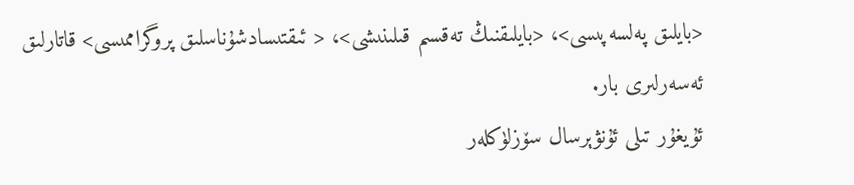<بايلىق پەلسەپىسى>، <بايلىقنىڭ تەقسىم قىلىنىشى>، < ئىقتىسادشۇناسلىق پروگراممىسى> قاتارلىق ئەسەرلىرى بار.
ئۇيغۇر تىلى ئۇنۋېرسال سۆزلۈكلەر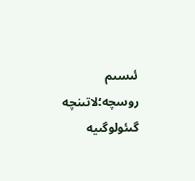ئىسىم
روسچە؛لاتىنچە
گىئولوگىيە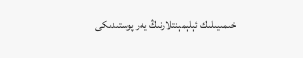خىمىيىلىك ئېلېمېنتلارنىڭ يەر پوستىدىكى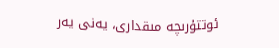ئوتتۇرىچە مىقدارى، يەنى يەر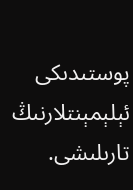پوستىدىكى ئېلېمېنتلارنىڭ تارىلىشى.